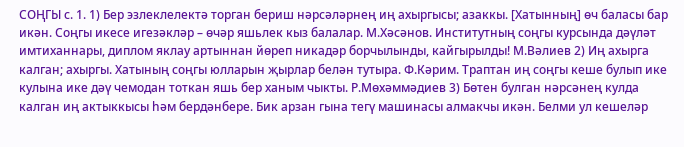СОҢГЫ с. 1. 1) Бер эзлеклелектә торган бериш нәрсәләрнең иң ахыргысы; азаккы. [Хатынның] өч баласы бар икән. Соңгы икесе игезәкләр – өчәр яшьлек кыз балалар. М.Хәсәнов. Институтның соңгы курсында дәүләт имтиханнары, диплом яклау артыннан йөреп никадәр борчылынды, кайгырылды! М.Вәлиев 2) Иң ахырга калган; ахыргы. Хатының соңгы юлларын җырлар белән тутыра. Ф.Кәрим. Траптан иң соңгы кеше булып ике кулына ике дәү чемодан тоткан яшь бер ханым чыкты. Р.Мөхәммәдиев 3) Бөтен булган нәрсәнең кулда калган иң актыккысы һәм бердәнбере. Бик арзан гына тегү машинасы алмакчы икән. Белми ул кешеләр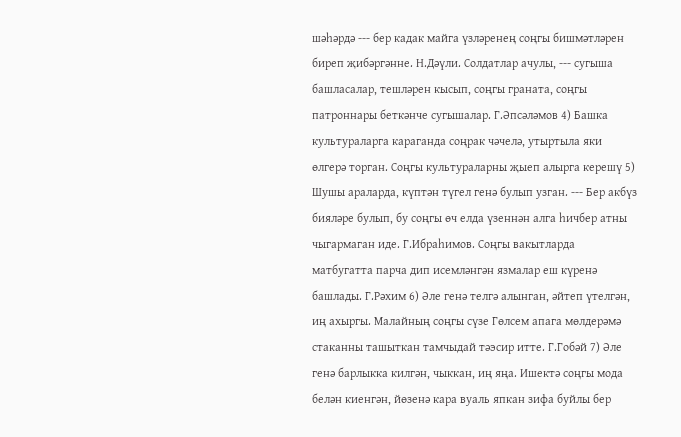шәһәрдә --- бер кадак майга үзләренең соңгы бишмәтләрен биреп җибәргәнне. Н.Дәүли. Солдатлар ачулы, --- сугыша башласалар, тешләрен кысып, соңгы граната, соңгы патроннары беткәнче сугышалар. Г.Әпсәләмов 4) Башка культураларга караганда соңрак чәчелә, утыртыла яки өлгерә торган. Соңгы культураларны җыеп алырга керешү 5) Шушы араларда, күптән түгел генә булып узган. --- Бер акбүз бияләре булып, бу соңгы өч елда үзеннән алга һичбер атны чыгармаган иде. Г.Ибраһимов. Соңгы вакытларда матбугатта парча дип исемләнгән язмалар еш күренә башлады. Г.Рәхим 6) Әле генә телгә алынган, әйтеп үтелгән, иң ахыргы. Малайның соңгы сүзе Гөлсем апага мөлдерәмә стаканны ташыткан тамчыдай тәэсир итте. Г.Гобәй 7) Әле генә барлыкка килгән, чыккан, иң яңа. Ишектә соңгы мода белән киенгән, йөзенә кара вуаль япкан зифа буйлы бер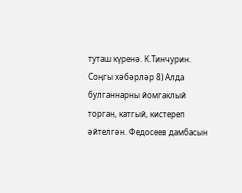туташ күренә. К.Тинчурин. Соңгы хәбәрләр 8) Алда булганнарны йомгаклый торган, катгый, кистереп әйтелгән. Федосеев дамбасын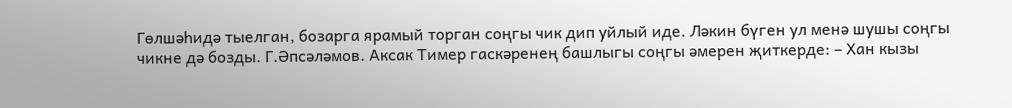Гөлшәһидә тыелган, бозарга ярамый торган соңгы чик дип уйлый иде. Ләкин бүген ул менә шушы соңгы чикне дә бозды. Г.Әпсәләмов. Аксак Тимер гаскәренең башлыгы соңгы әмерен җиткерде: – Хан кызы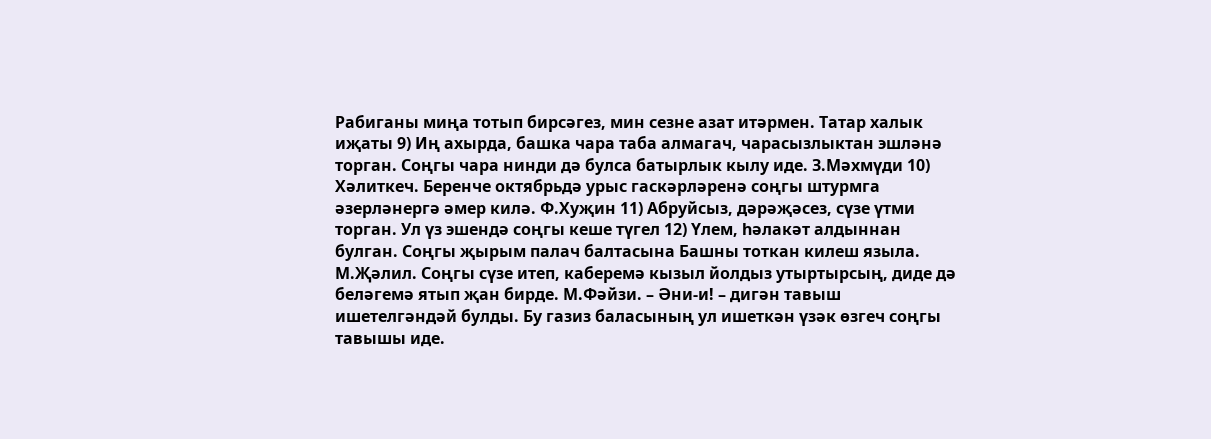Рабиганы миңа тотып бирсәгез, мин сезне азат итәрмен. Татар халык иҗаты 9) Иң ахырда, башка чара таба алмагач, чарасызлыктан эшләнә торган. Соңгы чара нинди дә булса батырлык кылу иде. З.Мәхмүди 10) Хәлиткеч. Беренче октябрьдә урыс гаскәрләренә соңгы штурмга әзерләнергә әмер килә. Ф.Хуҗин 11) Абруйсыз, дәрәҗәсез, сүзе үтми торган. Ул үз эшендә соңгы кеше түгел 12) Үлем, һәлакәт алдыннан булган. Соңгы җырым палач балтасына Башны тоткан килеш языла. М.Җәлил. Соңгы сүзе итеп, каберемә кызыл йолдыз утыртырсың, диде дә беләгемә ятып җан бирде. М.Фәйзи. – Әни-и! – дигән тавыш ишетелгәндәй булды. Бу газиз баласының ул ишеткән үзәк өзгеч соңгы тавышы иде.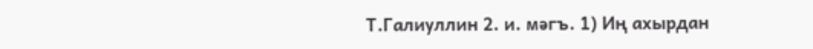Т.Галиуллин 2. и. мәгъ. 1) Иң ахырдан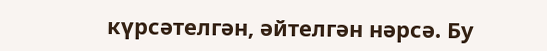күрсәтелгән, әйтелгән нәрсә. Бу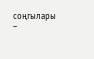соңгылары –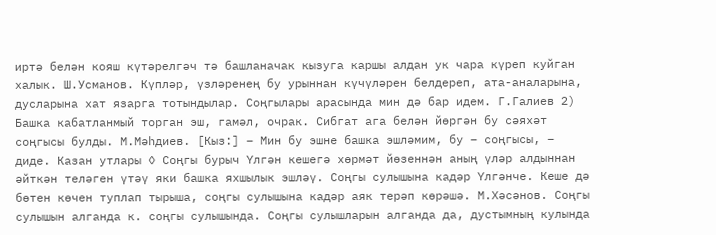иртә белән кояш күтәрелгәч тә башланачак кызуга каршы алдан ук чара күреп куйган халык. Ш.Усманов. Күпләр, үзләренең бу урыннан күчүләрен белдереп, ата-аналарына, дусларына хат язарга тотындылар. Соңгылары арасында мин дә бар идем. Г.Галиев 2) Башка кабатланмый торган эш, гамәл, очрак. Сибгат ага белән йөргән бу сәяхәт соңгысы булды. М.Мәһдиев. [Кыз:] – Мин бу эшне башка эшләмим, бу – соңгысы, – диде. Казан утлары ◊ Соңгы бурыч Үлгән кешегә хөрмәт йөзеннән аның үләр алдыннан әйткән теләген үтәү яки башка яхшылык эшләү. Соңгы сулышына кадәр Үлгәнче. Кеше дә бөтен көчен туплап тырыша, соңгы сулышына кадәр аяк терәп көрәшә. М.Хәсәнов. Соңгы сулышын алганда к. соңгы сулышында. Соңгы сулышларын алганда да, дустымның кулында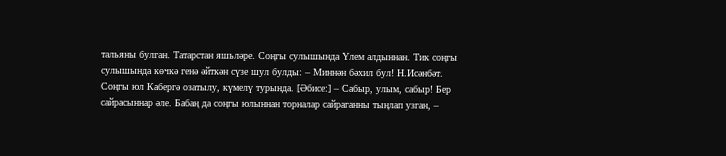тальяны булган. Татарстан яшьләре. Соңгы сулышында Үлем алдыннан. Тик соңгы сулышында көчкә генә әйткән сүзе шул булды: – Миннән бәхил бул! Н.Исәнбәт. Соңгы юл Кабергә озатылу, күмелү турында. [Әбисе:] – Сабыр, улым, сабыр! Бер сайрасыннар әле. Бабаң да соңгы юлыннан торналар сайраганны тыңлап узган, –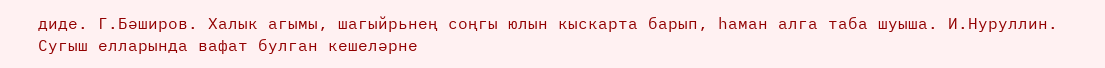диде. Г.Бәширов. Халык агымы, шагыйрьнең соңгы юлын кыскарта барып, һаман алга таба шуыша. И.Нуруллин. Сугыш елларында вафат булган кешеләрне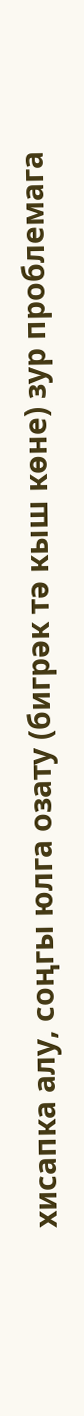хисапка алу, соңгы юлга озату (бигрәк тә кыш көне) зур проблемага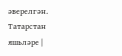әверелгән. Татарстан яшьләре |